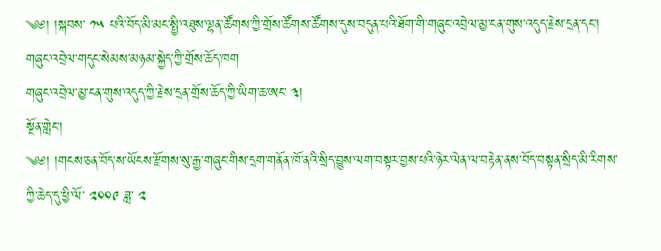༄༅། །སྐབས་ ༡༥ པའི་བོད་མི་མང་སྤྱི་འཐུས་ལྷན་ཚོགས་ཀྱི་གྲོས་ཚོགས་ཚོགས་དུས་བདུན་པའི་ཐོག་གི་གཞུང་འབྲེལ་མྱ་ངན་གུས་འདུད་རྗེས་དྲན་དང་། གཞུང་འབྲེལ་གདུང་སེམས་མཉམ་སྐྱེད་ཀྱི་གྲོས་ཆོད་ཁག
གཞུང་འབྲེལ་མྱ་ངན་གུས་འདུད་ཀྱི་རྗེས་དྲན་གྲོས་ཆོད་ཀྱི་ཡིག་ཆ་ཨང་ ༣།
སྔོན་གླེང་།
༄༅། །གངས་ཅན་བོད་ས་ཡོངས་རྫོགས་སུ་རྒྱ་གཞུང་གིས་དྲག་གནོན་ཁོ་ནའི་སྲིད་བྱུས་ལག་བསྟར་བྱས་པའི་ཉེར་ལེན་ལ་བརྟེན་ནས་བོད་བསྟན་སྲིད་མི་རིགས་ཀྱི་ཆེད་དུ་ཕྱི་ལོ་ ༢༠༠༩ ཟླ་ ༢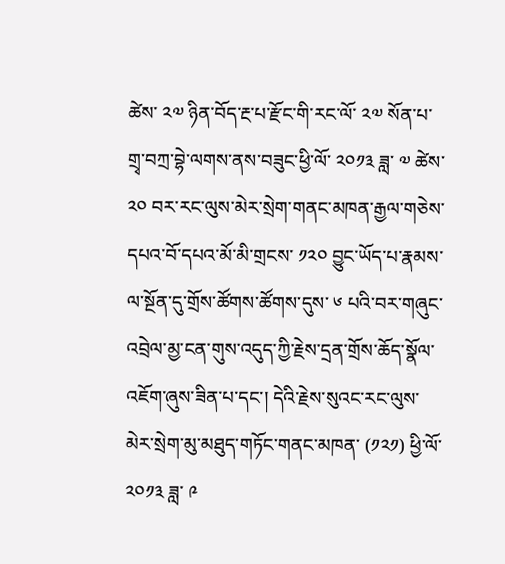ཚེས་ ༢༧ ཉིན་བོད་རྔ་པ་རྫོང་གི་རང་ལོ་ ༢༧ སོན་པ་གྲྭ་བཀྲ་བྷེ་ལགས་ནས་བཟུང་ཕྱི་ལོ་ ༢༠༡༣ ཟླ་ ༧ ཚེས་ ༢༠ བར་རང་ལུས་མེར་སྲེག་གནང་མཁན་རྒྱལ་གཅེས་དཔའ་བོ་དཔའ་མོ་མི་གྲངས་ ༡༢༠ བྱུང་ཡོད་པ་རྣམས་ལ་སྔོན་དུ་གྲོས་ཚོགས་ཚོགས་དུས་ ༦ པའི་བར་གཞུང་འབྲེལ་མྱ་ངན་གུས་འདུད་ཀྱི་རྗེས་དྲན་གྲོས་ཆོད་སྣོལ་འཇོག་ཞུས་ཟིན་པ་དང་། དེའི་རྗེས་སུའང་རང་ལུས་མེར་སྲེག་མུ་མཐུད་གཏོང་གནང་མཁན་ (༡༢༡) ཕྱི་ལོ་ ༢༠༡༣ ཟླ་ ༩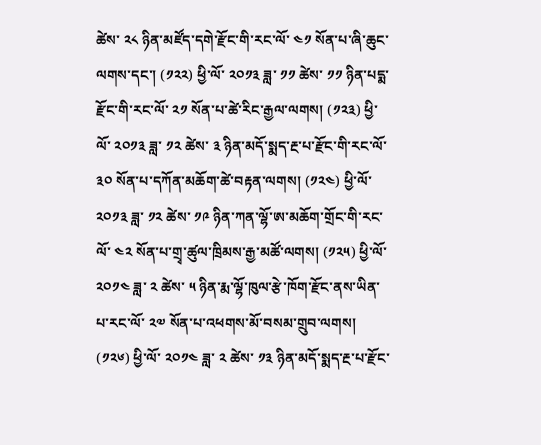ཚེས་ ༢༨ ཉིན་མཛོད་དགེ་རྫོང་གི་རང་ལོ་ ༤༡ སོན་པ་ཞི་ཆུང་ལགས་དང་། (༡༢༢) ཕྱི་ལོ་ ༢༠༡༣ ཟླ་ ༡༡ ཚེས་ ༡༡ ཉིན་པདྨ་རྫོང་གི་རང་ལོ་ ༢༡ སོན་པ་ཚེ་རིང་རྒྱལ་ལགས། (༡༢༣) ཕྱི་ལོ་ ༢༠༡༣ ཟླ་ ༡༢ ཚེས་ ༣ ཉིན་མདོ་སྨད་རྔ་པ་རྫོང་གི་རང་ལོ་ ༣༠ སོན་པ་དཀོན་མཆོག་ཚེ་བརྟན་ལགས། (༡༢༤) ཕྱི་ལོ་ ༢༠༡༣ ཟླ་ ༡༢ ཚེས་ ༡༩ ཉིན་ཀན་ལྷོ་ཨ་མཆོག་གྲོང་གི་རང་ལོ་ ༤༢ སོན་པ་གྲྭ་ཚུལ་ཁྲིམས་རྒྱ་མཚོ་ལགས། (༡༢༥) ཕྱི་ལོ་ ༢༠༡༤ ཟླ་ ༢ ཚེས་ ༥ ཉིན་རྨ་ལྷོ་ཁུལ་རྩེ་ཁོག་རྫོང་ནས་ཡིན་པ་རང་ལོ་ ༢༧ སོན་པ་འཕགས་མོ་བསམ་གྲུབ་ལགས། (༡༢༦) ཕྱི་ལོ་ ༢༠༡༤ ཟླ་ ༢ ཚེས་ ༡༣ ཉིན་མདོ་སྨད་རྔ་པ་རྫོང་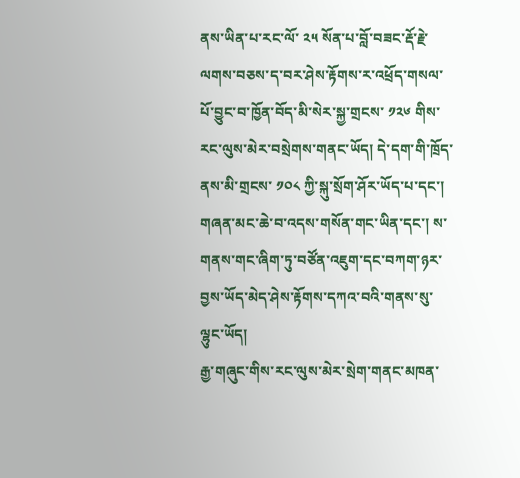ནས་ཡིན་པ་རང་ལོ་ ༢༥ སོན་པ་བློ་བཟང་རྡོ་རྗེ་ལགས་བཅས་ད་བར་ཤེས་རྟོགས་ར་འཕྲོད་གསལ་པོ་བྱུང་བ་ཁྱོན་བོད་མི་སེར་སྐྱ་གྲངས་ ༡༢༦ གིས་རང་ལུས་མེར་བསྲེགས་གནང་ཡོད། དེ་དག་གི་ཁྲོད་ནས་མི་གྲངས་ ༡༠༨ ཀྱི་སྐུ་སྲོག་ཤོར་ཡོད་པ་དང་། གཞན་མང་ཆེ་བ་འདས་གསོན་གང་ཡིན་དང་། ས་གནས་གང་ཞིག་ཏུ་བཙོན་འཇུག་དང་བཀག་ཉར་བྱས་ཡོད་མེད་ཤེས་རྟོགས་དཀའ་བའི་གནས་སུ་ལྷུང་ཡོད།
རྒྱ་གཞུང་གིས་རང་ལུས་མེར་སྲེག་གནང་མཁན་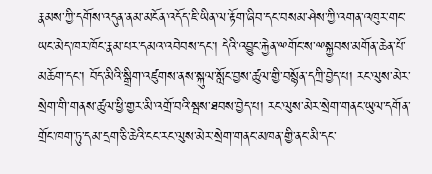རྣམས་ཀྱི་དགོས་འདུན་ནམ་མངོན་འདོད་ཇི་ཡིན་ལ་རྟོག་ཞིབ་དང་བསམ་ཤེས་ཀྱི་འགན་འཁུར་གང་ཡང་མེད་ཁར་ཁོང་རྣམ་པར་དམའ་འབེབས་དང་། དེའི་འབྱུང་རྐྱེན་ྋགོང་ས་ྋསྐྱབས་མགོན་ཆེན་པོ་མཆོག་དང་། བོད་མིའི་སྒྲིག་འཛུགས་ནས་སྐུལ་སློང་བྱས་ཚུལ་གྱི་བསྙོན་དཀྲི་བྱེད་པ། རང་ལུས་མེར་སྲེག་གི་གནས་ཚུལ་ཕྱི་གྱར་མི་འགྲོ་བའི་སྦས་ཐབས་བྱེད་པ། རང་ལུས་མེར་སྲེག་གནང་ཡུལ་དགོན་གྲོང་ཁག་ཏུ་དམ་དྲག་ཅི་ཆེའི་ངང་རང་ལུས་མེར་སྲེག་གནང་མཁན་གྱི་ནང་མི་དང་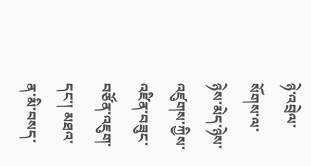ཉེ་འབྲེལ་སོགས་ལ་ཉེས་མེད་ཉེས་འཛུགས་ཀྱིས་འཛིན་བཟུང་བཙོན་འཇུག་དང་། མཐའ་ན་མི་བསད་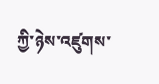ཀྱི་ཉེས་འཛུགས་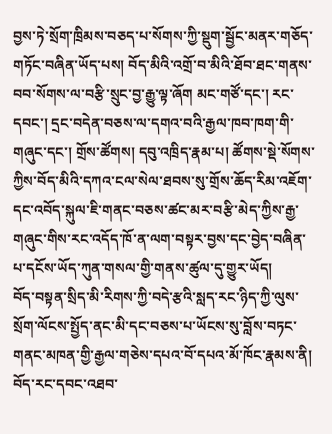བྱས་ཏེ་སྲོག་ཁྲིམས་བཅད་པ་སོགས་ཀྱི་སྡུག་སྦྱོང་མནར་གཅོད་གཏོང་བཞིན་ཡོད་པས། བོད་མིའི་འགྲོ་བ་མིའི་ཐོབ་ཐང་གནས་བབ་སོགས་ལ་བརྩི་སྲུང་བྱ་རྒྱུ་ལྟ་ཞོག མང་གཙོ་དང་། རང་དབང་། དྲང་བདེན་བཅས་ལ་དགའ་བའི་རྒྱལ་ཁབ་ཁག་གི་གཞུང་དང་། གྲོས་ཚོགས། དབུ་འཁྲིད་རྣམ་པ། ཚོགས་སྡེ་སོགས་ཀྱིས་བོད་མིའི་དཀའ་ངལ་སེལ་ཐབས་སུ་གྲོས་ཆོད་རིམ་འཇོག་དང་འབོད་སྐུལ་ཇི་གནང་བཅས་ཚང་མར་བརྩི་མེད་ཀྱིས་རྒྱ་གཞུང་གིས་རང་འདོད་ཁོ་ན་ལག་བསྟར་བྱས་དང་བྱེད་བཞིན་པ་དངོས་ཡོད་ཀུན་གསལ་གྱི་གནས་ཚུལ་དུ་གྱུར་ཡོད།
བོད་བསྟན་སྲིད་མི་རིགས་ཀྱི་བདེ་རྩའི་སླད་རང་ཉིད་ཀྱི་ལུས་སྲོག་ལོངས་སྤྱོད་ནང་མི་དང་བཅས་པ་ཡོངས་སུ་བློས་བཏང་གནང་མཁན་གྱི་རྒྱལ་གཅེས་དཔའ་བོ་དཔའ་མོ་ཁོང་རྣམས་ནི། བོད་རང་དབང་འཐབ་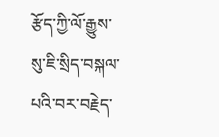རྩོད་ཀྱི་ལོ་རྒྱུས་སུ་ཇི་སྲིད་བསྐལ་པའི་བར་བརྗེད་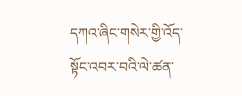དཀའ་ཞིང་གསེར་གྱི་འོད་སྟོང་འབར་བའི་ལེ་ཚན་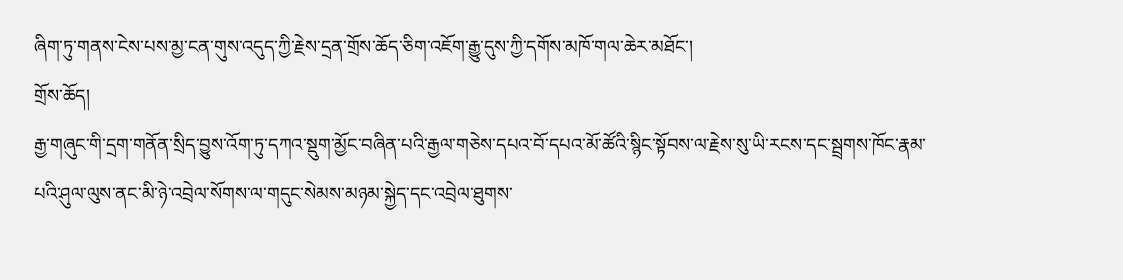ཞིག་ཏུ་གནས་ངེས་པས་མྱ་ངན་གུས་འདུད་ཀྱི་རྗེས་དྲན་གྲོས་ཆོད་ཅིག་འཇོག་རྒྱུ་དུས་ཀྱི་དགོས་མཁོ་གལ་ཆེར་མཐོང་།
གྲོས་ཆོད།
རྒྱ་གཞུང་གི་དྲག་གནོན་སྲིད་བྱུས་འོག་ཏུ་དཀའ་སྡུག་མྱོང་བཞིན་པའི་རྒྱལ་གཅེས་དཔའ་བོ་དཔའ་མོ་ཚོའི་སྙིང་སྟོབས་ལ་རྗེས་སུ་ཡི་རངས་དང་སྦྲགས་ཁོང་རྣམ་པའི་ཤུལ་ལུས་ནང་མི་ཉེ་འབྲེལ་སོགས་ལ་གདུང་སེམས་མཉམ་སྐྱེད་དང་འབྲེལ་ཐུགས་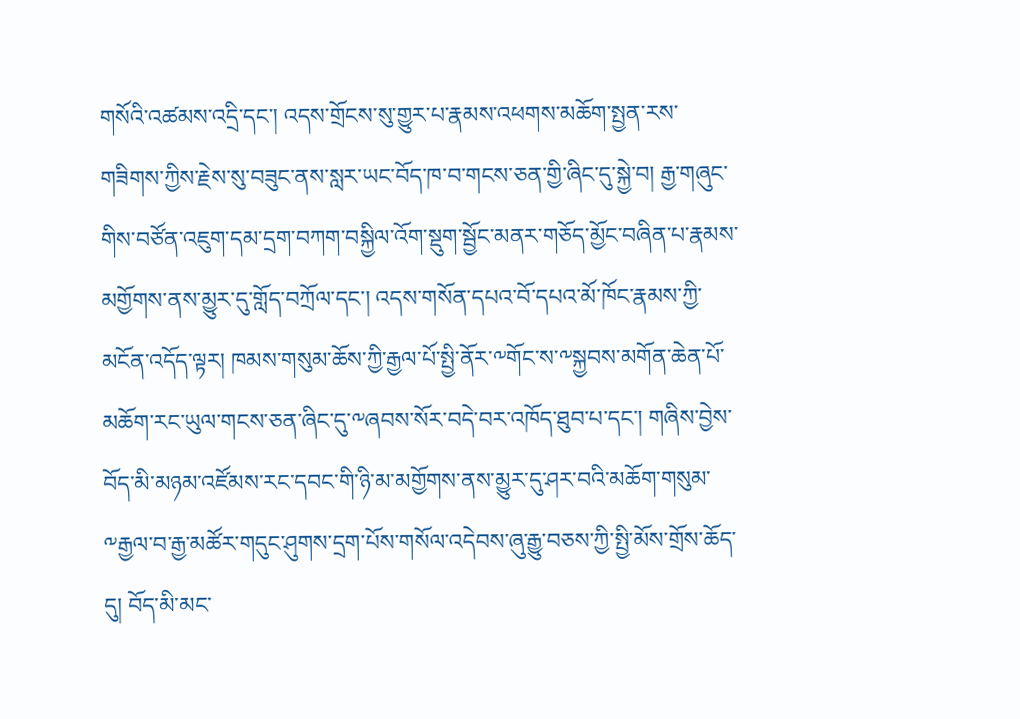གསོའི་འཚམས་འདྲི་དང་། འདས་གྲོངས་སུ་གྱུར་པ་རྣམས་འཕགས་མཆོག་སྤྱན་རས་གཟིགས་ཀྱིས་རྗེས་སུ་བཟུང་ནས་སླར་ཡང་བོད་ཁ་བ་གངས་ཅན་གྱི་ཞིང་དུ་སྐྱེ་བ། རྒྱ་གཞུང་གིས་བཙོན་འཇུག་དམ་དྲག་བཀག་བསྐྱིལ་འོག་སྡུག་སྦྱོང་མནར་གཅོད་མྱོང་བཞིན་པ་རྣམས་མགྱོགས་ནས་མྱུར་དུ་གློད་བཀྲོལ་དང་། འདས་གསོན་དཔའ་བོ་དཔའ་མོ་ཁོང་རྣམས་ཀྱི་མངོན་འདོད་ལྟར། ཁམས་གསུམ་ཆོས་ཀྱི་རྒྱལ་པོ་སྤྱི་ནོར་༸གོང་ས་༸སྐྱབས་མགོན་ཆེན་པོ་མཆོག་རང་ཡུལ་གངས་ཅན་ཞིང་དུ་༸ཞབས་སོར་བདེ་བར་འཁོད་ཐུབ་པ་དང་། གཞིས་བྱེས་བོད་མི་མཉམ་འཛོམས་རང་དབང་གི་ཉི་མ་མགྱོགས་ནས་མྱུར་དུ་ཤར་བའི་མཆོག་གསུམ་༸རྒྱལ་བ་རྒྱ་མཚོར་གདུང་ཤུགས་དྲག་པོས་གསོལ་འདེབས་ཞུ་རྒྱུ་བཅས་ཀྱི་སྤྱི་མོས་གྲོས་ཆོད་དུ། བོད་མི་མང་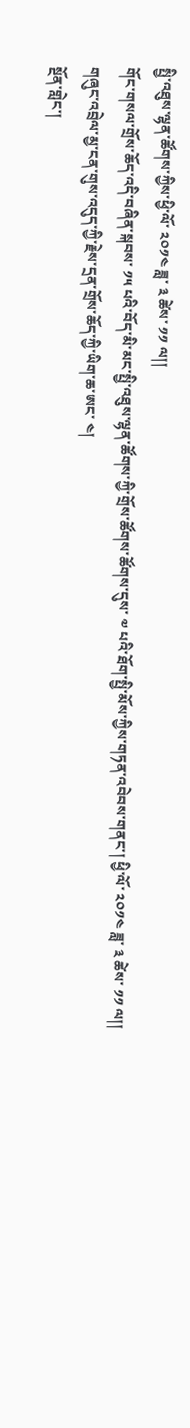སྤྱི་འཐུས་ལྷན་ཚོགས་ཀྱིས་ཕྱི་ལོ་ ༢༠༡༤ ཟླ་ ༣ ཚེས་ ༡༡ ལ།།
གོང་གསལ་གྲོས་ཆོད་འདི་བཞིན་སྐབས་ ༡༥ པའི་བོད་མི་མང་སྤྱི་འཐུས་ལྷན་ཚོགས་ཀྱི་གྲོས་ཚོགས་ཚོགས་དུས་ ༧ པའི་ཐོག་སྤྱི་མོས་ཀྱིས་གཏན་འབེབས་གནང་། ཕྱི་ལོ་ ༢༠༡༤ ཟླ་ ༣ ཚེས་ ༡༡ ལ།།
གཞུང་འབྲེལ་མྱ་ངན་གུས་འདུད་ཀྱི་རྗེས་དྲན་གྲོས་ཆོད་ཀྱི་ཡིག་ཆ་ཨང་ ༤།
སྔོན་གླེང་།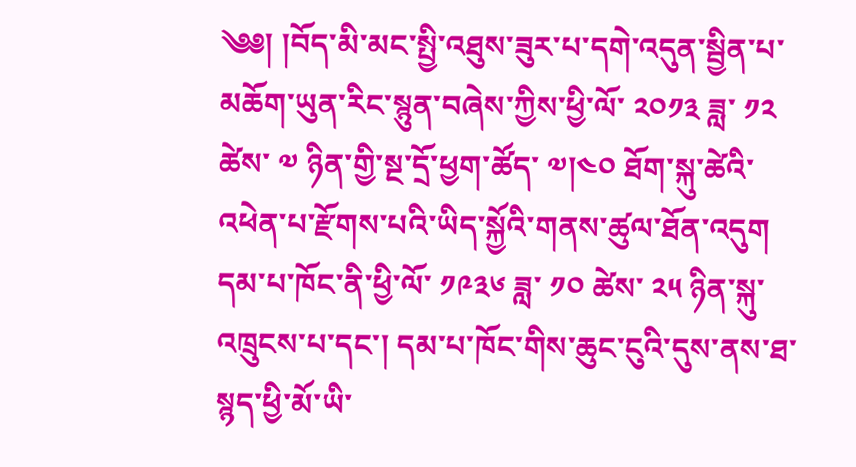༄༅། །བོད་མི་མང་སྤྱི་འཐུས་ཟུར་པ་དགེ་འདུན་སྦྱིན་པ་མཆོག་ཡུན་རིང་སྙུན་བཞེས་ཀྱིས་ཕྱི་ལོ་ ༢༠༡༣ ཟླ་ ༡༢ ཚེས་ ༧ ཉིན་གྱི་སྔ་དྲོ་ཕྱག་ཚོད་ ༧།༤༠ ཐོག་སྐུ་ཚེའི་འཕེན་པ་རྫོགས་པའི་ཡིད་སྐྱོའི་གནས་ཚུལ་ཐོན་འདུག དམ་པ་ཁོང་ནི་ཕྱི་ལོ་ ༡༩༣༦ ཟླ་ ༡༠ ཚེས་ ༢༥ ཉིན་སྐུ་འཁྲུངས་པ་དང་། དམ་པ་ཁོང་གིས་ཆུང་ངུའི་དུས་ནས་ཐ་སྙད་ཕྱི་མོ་ཡི་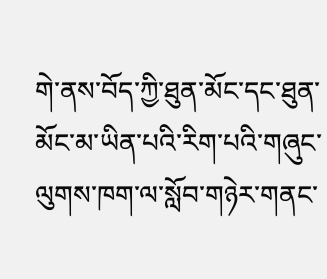གེ་ནས་བོད་ཀྱི་ཐུན་མོང་དང་ཐུན་མོང་མ་ཡིན་པའི་རིག་པའི་གཞུང་ལུགས་ཁག་ལ་སློབ་གཉེར་གནང་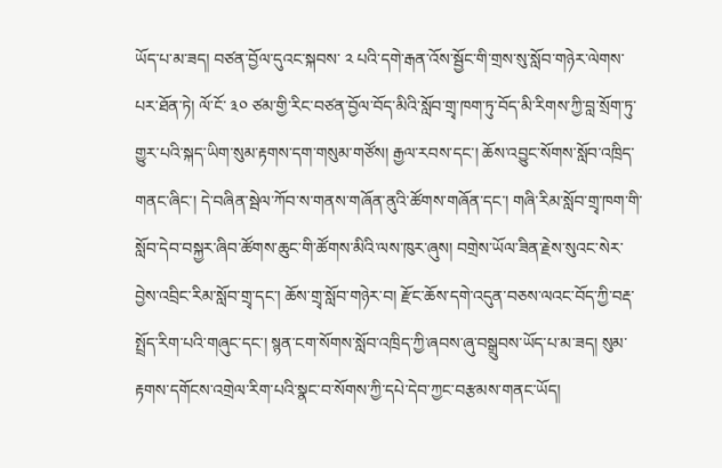ཡོད་པ་མ་ཟད། བཙན་བྱོལ་དུའང་སྐབས་ ༢ པའི་དགེ་རྒན་འོས་སྦྱོང་གི་གྲས་སུ་སློབ་གཉེར་ལེགས་པར་ཐོན་ཏེ། ལོ་ངོ་ ༣༠ ཙམ་གྱི་རིང་བཙན་བྱོལ་བོད་མིའི་སློབ་གྲྭ་ཁག་ཏུ་བོད་མི་རིགས་ཀྱི་བླ་སྲོག་ཏུ་གྱུར་པའི་སྐད་ཡིག་སུམ་རྟགས་དག་གསུམ་གཙོས། རྒྱལ་རབས་དང་། ཆོས་འབྱུང་སོགས་སློབ་འཁྲིད་གནང་ཞིང་། དེ་བཞིན་སྦེལ་ཀོབ་ས་གནས་གཞོན་ནུའི་ཚོགས་གཞོན་དང་། གཞི་རིམ་སློབ་གྲྭ་ཁག་གི་སློབ་དེབ་བསྐྱར་ཞིབ་ཚོགས་ཆུང་གི་ཚོགས་མིའི་ལས་ཁུར་ཞུས། བགྲེས་ཡོལ་ཟིན་རྗེས་སུའང་སེར་བྱེས་འབྲིང་རིམ་སློབ་གྲྭ་དང་། ཆོས་གྲྭ་སློབ་གཉེར་བ། རྫོང་ཆོས་དགེ་འདུན་བཅས་ལའང་བོད་ཀྱི་བརྡ་སྤྲོད་རིག་པའི་གཞུང་དང་། སྙན་ངག་སོགས་སློབ་འཁྲིད་ཀྱི་ཞབས་ཞུ་བསྒྲུབས་ཡོད་པ་མ་ཟད། སུམ་རྟགས་དགོངས་འགྲེལ་རིག་པའི་སྣང་བ་སོགས་ཀྱི་དཔེ་དེབ་ཀྱང་བརྩམས་གནང་ཡོད།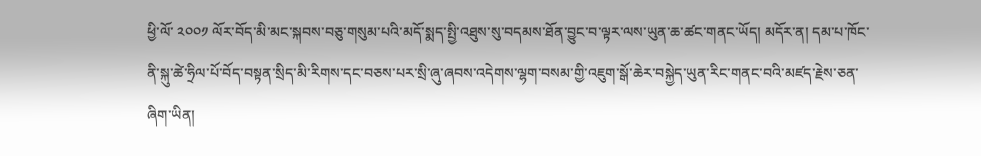ཕྱི་ལོ་ ༢༠༠༡ ལོར་བོད་མི་མང་སྐབས་བཅུ་གསུམ་པའི་མདོ་སྨད་སྤྱི་འཐུས་སུ་བདམས་ཐོན་བྱུང་བ་ལྟར་ལས་ཡུན་ཆ་ཚང་གནང་ཡོད། མདོར་ན། དམ་པ་ཁོང་ནི་སྐུ་ཚེ་ཧྲིལ་པོ་བོད་བསྟན་སྲིད་མི་རིགས་དང་བཅས་པར་སྲི་ཞུ་ཞབས་འདེགས་ལྷག་བསམ་གྱི་འཇུག་སྒོ་ཆེར་བསྐྱེད་ཡུན་རིང་གནང་བའི་མཛད་རྗེས་ཅན་ཞིག་ཡིན།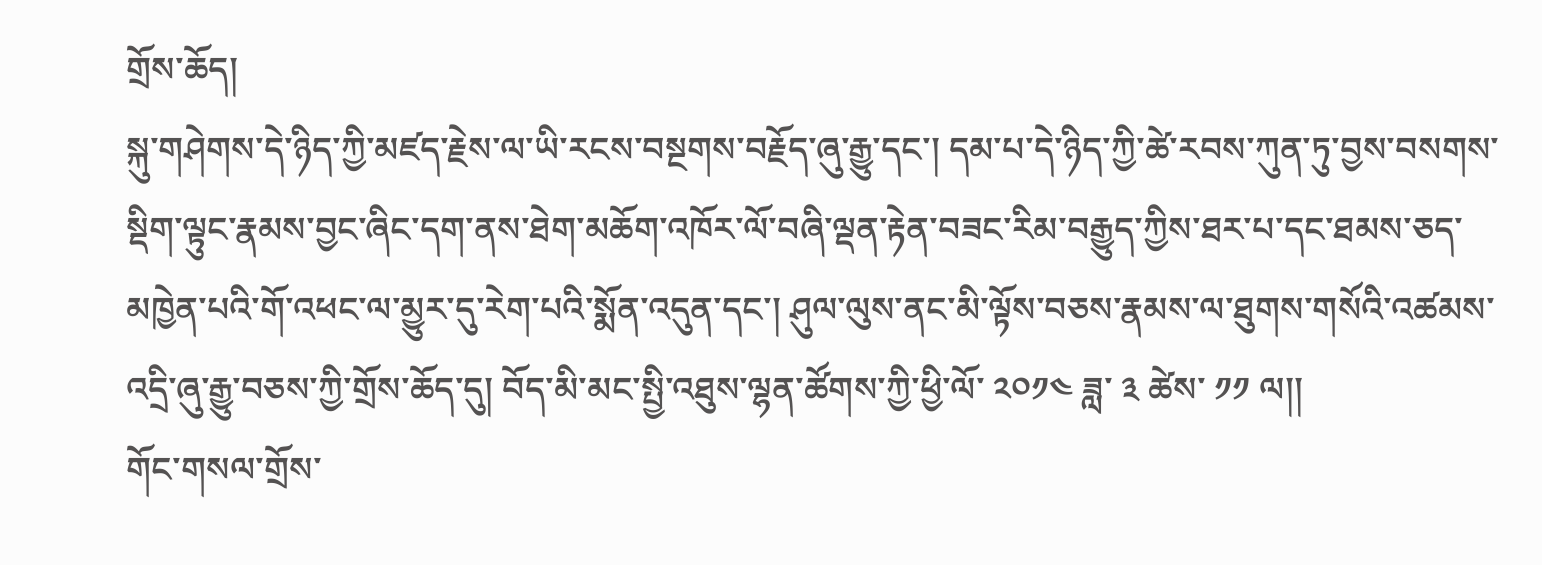གྲོས་ཆོད།
སྐུ་གཤེགས་དེ་ཉིད་ཀྱི་མཛད་རྗེས་ལ་ཡི་རངས་བསྔགས་བརྗོད་ཞུ་རྒྱུ་དང་། དམ་པ་དེ་ཉིད་ཀྱི་ཚེ་རབས་ཀུན་ཏུ་བྱས་བསགས་སྡིག་ལྟུང་རྣམས་བྱང་ཞིང་དག་ནས་ཐེག་མཆོག་འཁོར་ལོ་བཞི་ལྡན་རྟེན་བཟང་རིམ་བརྒྱུད་ཀྱིས་ཐར་པ་དང་ཐམས་ཅད་མཁྱེན་པའི་གོ་འཕང་ལ་མྱུར་དུ་རེག་པའི་སྨོན་འདུན་དང་། ཤུལ་ལུས་ནང་མི་ལྟོས་བཅས་རྣམས་ལ་ཐུགས་གསོའི་འཚམས་འདྲི་ཞུ་རྒྱུ་བཅས་ཀྱི་གྲོས་ཆོད་དུ། བོད་མི་མང་སྤྱི་འཐུས་ལྷན་ཚོགས་ཀྱི་ཕྱི་ལོ་ ༢༠༡༤ ཟླ་ ༣ ཚེས་ ༡༡ ལ།།
གོང་གསལ་གྲོས་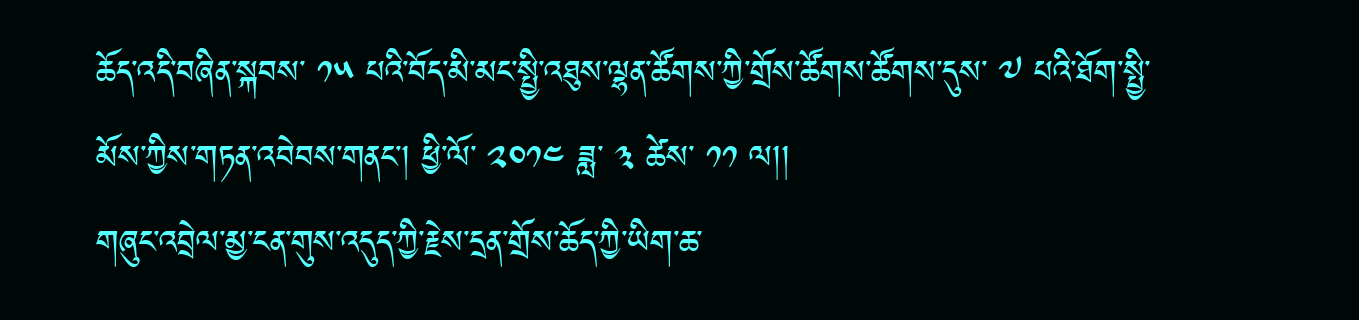ཆོད་འདི་བཞིན་སྐབས་ ༡༥ པའི་བོད་མི་མང་སྤྱི་འཐུས་ལྷན་ཚོགས་ཀྱི་གྲོས་ཚོགས་ཚོགས་དུས་ ༧ པའི་ཐོག་སྤྱི་མོས་ཀྱིས་གཏན་འབེབས་གནང་། ཕྱི་ལོ་ ༢༠༡༤ ཟླ་ ༣ ཚེས་ ༡༡ ལ།།
གཞུང་འབྲེལ་མྱ་ངན་གུས་འདུད་ཀྱི་རྗེས་དྲན་གྲོས་ཆོད་ཀྱི་ཡིག་ཆ་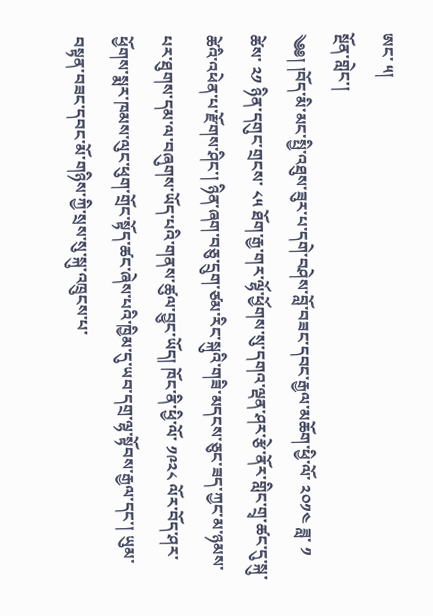ཨང་ ༥།
སྔོན་གླེང་།
༄༅། །བོད་མི་མང་སྤྱི་འཐུས་ཟུར་པ་དགེ་བཤེས་བློ་བཟང་དབང་རྒྱལ་མཆོག་ཕྱི་ལོ་ ༢༠༡༤ ཟླ་ ༡ ཚེས་ ༢༡ ཉིན་དགུང་གྲངས་ ༨༥ ཐོག་རྒྱ་གར་ལྷོ་ཕྱོགས་སུ་དགའ་ལྡན་ཤར་རྩེ་ནོར་གླིང་གྲྭ་ཚང་དུ་སྐུ་ཚེའི་འཕེན་པ་རྫོགས་ཤིང་། ཉིན་ཞག་བཅུ་དྲུག་ཙམ་རིང་སྐུའི་གཟི་མདངས་ཅུང་ཟད་ཀྱང་མ་ཉམས་པར་ཐུགས་དམ་ལ་བཞུགས་ཡོད་པའི་གནས་ཚུལ་བྱུང་ཡོད། ཁོང་ནི་ཕྱི་ལོ་ ༡༩༢༨ ལོར་བོད་ཤར་ཕྱོགས་སྨར་ཁམས་ལུང་ཕུག་གྲོང་སྟོད་ཚང་ཞེས་པའི་ཁྱིམ་དུ་ཡབ་དགྲ་ལྷ་སྟོབས་རྒྱལ་དང་། ཡུམ་བསྟན་བཟང་དབང་མོ་གཉིས་ཀྱི་སྲས་སུ་སྐུ་འཁྲུངས་པ་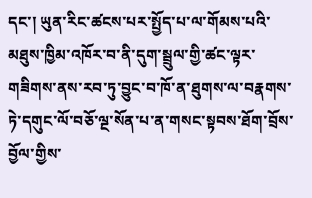དང་། ཡུན་རིང་ཚངས་པར་སྤྱོད་པ་ལ་གོམས་པའི་མཐུས་ཁྱིམ་འཁོར་བ་ནི་དུག་སྦྲུལ་གྱི་ཚང་ལྟར་གཟིགས་ནས་རབ་ཏུ་བྱུང་བ་ཁོ་ན་ཐུགས་ལ་བརྣགས་ཏེ་དགུང་ལོ་བཅོ་ལྔ་སོན་པ་ན་གསང་སྟབས་ཐོག་བྲོས་བྱོལ་གྱིས་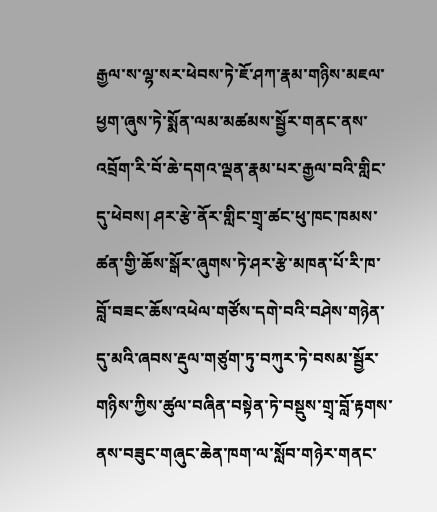རྒྱལ་ས་ལྷ་སར་ཕེབས་ཏེ་ཇོ་ཤཀ་རྣམ་གཉིས་མཇལ་ཕྱག་ཞུས་ཏེ་སྨོན་ལམ་མཚམས་སྦྱོར་གནང་ནས་འབྲོག་རི་བོ་ཆེ་དགའ་ལྡན་རྣམ་པར་རྒྱལ་བའི་གླིང་དུ་ཕེབས། ཤར་རྩེ་ནོར་གླིང་གྲྭ་ཚང་ཕུ་ཁང་ཁམས་ཚན་གྱི་ཆོས་སྒོར་ཞུགས་ཏེ་ཤར་རྩེ་མཁན་པོ་རི་ཁ་བློ་བཟང་ཆོས་འཕེལ་གཙོས་དགེ་བའི་བཤེས་གཉེན་དུ་མའི་ཞབས་རྡུལ་གཙུག་ཏུ་བཀུར་ཏེ་བསམ་སྦྱོར་གཉིས་ཀྱིས་ཚུལ་བཞིན་བསྟེན་ཏེ་བསྡུས་གྲྭ་བློ་རྟགས་ནས་བཟུང་གཞུང་ཆེན་ཁག་ལ་སློབ་གཉེར་གནང་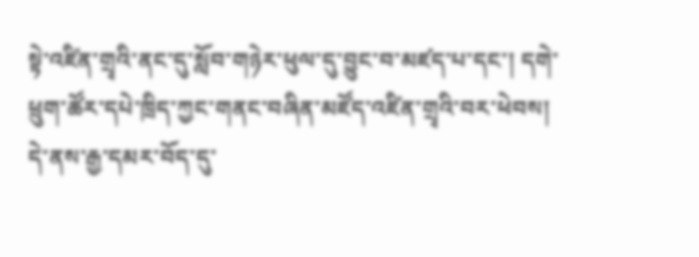སྟེ་འཛིན་གྲྭའི་ནང་དུ་སློབ་གཉེར་ཕུལ་དུ་བྱུང་བ་མཛད་པ་དང་། དགེ་ཕྲུག་ཚོར་དཔེ་ཁྲིད་ཀྱང་གནང་བཞིན་མཛོད་འཛིན་གྲྭའི་བར་ཕེབས། དེ་ནས་རྒྱ་དམར་བོད་དུ་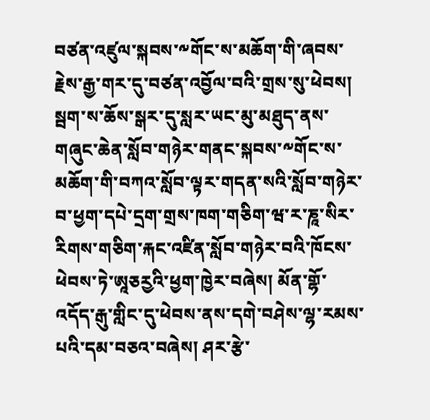བཙན་འཛུལ་སྐབས་༸གོང་ས་མཆོག་གི་ཞབས་རྗེས་རྒྱ་གར་དུ་བཙན་འབྱོལ་བའི་གྲས་སུ་ཕེབས། སྦག་ས་ཆོས་སྒར་དུ་སླར་ཡང་མུ་མཐུད་ནས་གཞུང་ཆེན་སློབ་གཉེར་གནང་སྐབས་༸གོང་ས་མཆོག་གི་བཀའ་སློབ་ལྟར་གདན་སའི་སློབ་གཉེར་བ་ཕྱག་དཔེ་དྲག་གྲས་ཁག་གཅིག་ཝ་ར་ཎཱ་སིར་རིགས་གཅིག་རྐང་འཛིན་སློབ་གཉེར་བའི་ཁོངས་ཕེབས་ཏེ་ཨཱཅརྱའི་ཕྱག་ཁྱེར་བཞེས། མོན་གྷོ་འདོད་རྒུ་གླིང་དུ་ཕེབས་ནས་དགེ་བཤེས་ལྷ་རམས་པའི་དམ་བཅའ་བཞེས། ཤར་རྩེ་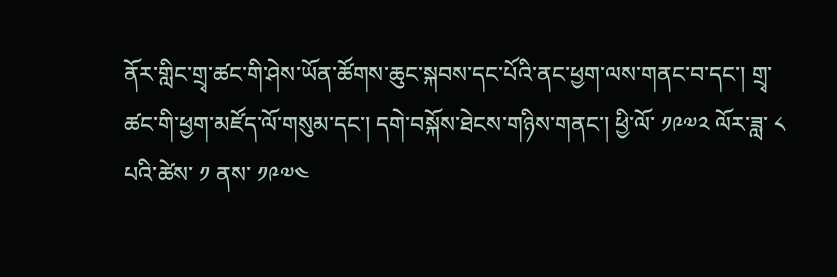ནོར་གླིང་གྲྭ་ཚང་གི་ཤེས་ཡོན་ཚོགས་ཆུང་སྐབས་དང་པོའི་ནང་ཕྱག་ལས་གནང་བ་དང་། གྲྭ་ཚང་གི་ཕྱག་མཛོད་ལོ་གསུམ་དང་། དགེ་བསྐོས་ཐེངས་གཉིས་གནང་། ཕྱི་ལོ་ ༡༩༧༢ ལོར་ཟླ་ ༨ པའི་ཚེས་ ༡ ནས་ ༡༩༧༤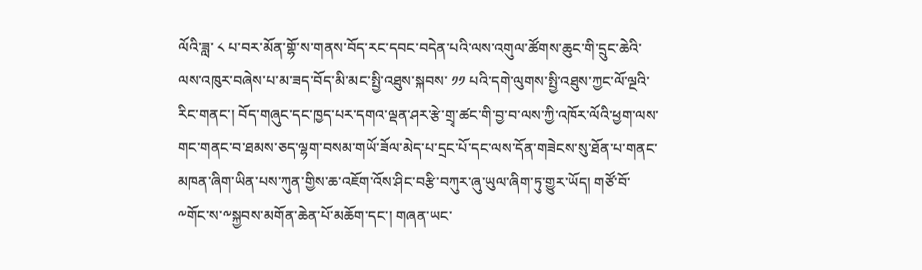ལོའི་ཟླ་ ༨ པ་བར་མོན་གྷོ་ས་གནས་བོད་རང་དབང་བདེན་པའི་ལས་འགུལ་ཚོགས་ཆུང་གི་དྲུང་ཆེའི་ལས་འཁུར་བཞེས་པ་མ་ཟད་བོད་མི་མང་སྤྱི་འཐུས་སྐབས་ ༡༡ པའི་དགེ་ལུགས་སྤྱི་འཐུས་ཀྱང་ལོ་ལྔའི་རིང་གནང་། བོད་གཞུང་དང་ཁྱད་པར་དགའ་ལྡན་ཤར་རྩེ་གྲྭ་ཚང་གི་བྱ་བ་ལས་ཀྱི་འཁོར་ལོའི་ཕྱག་ལས་གང་གནང་བ་ཐམས་ཅད་ལྷག་བསམ་གཡོ་ཟོལ་མེད་པ་དྲང་པོ་དང་ལས་དོན་གཟེངས་སུ་ཐོན་པ་གནང་མཁན་ཞིག་ཡིན་པས་ཀུན་གྱིས་ཆ་འཇོག་འོས་ཤིང་བརྩི་བཀུར་ཞུ་ཡུལ་ཞིག་ཏུ་གྱུར་ཡོད། གཙོ་བོ་༸གོང་ས་༸སྐྱབས་མགོན་ཆེན་པོ་མཆོག་དང་། གཞན་ཡང་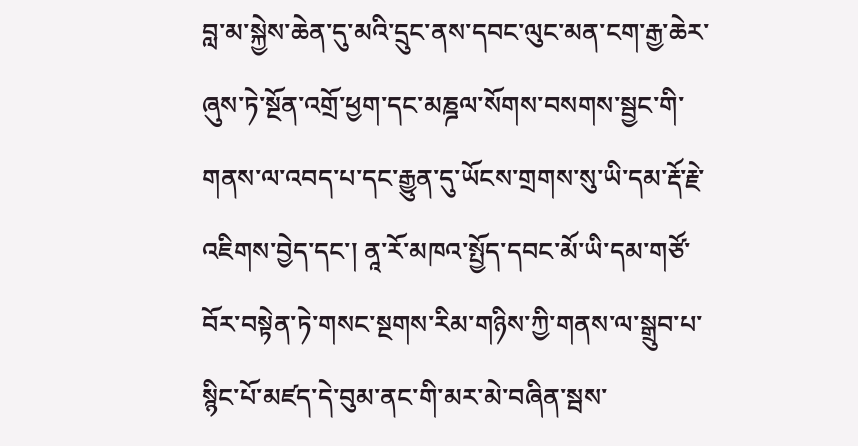བླ་མ་སྐྱེས་ཆེན་དུ་མའི་དྲུང་ནས་དབང་ལུང་མན་ངག་རྒྱ་ཆེར་ཞུས་ཏེ་སྔོན་འགྲོ་ཕྱག་དང་མཎྜལ་སོགས་བསགས་སྦྱང་གི་གནས་ལ་འབད་པ་དང་རྒྱུན་དུ་ཡོངས་གྲགས་སུ་ཡི་དམ་རྡོ་རྗེ་འཇིགས་བྱེད་དང་། ནཱ་རོ་མཁའ་སྤྱོད་དབང་མོ་ཡི་དམ་གཙོ་བོར་བསྟེན་ཏེ་གསང་སྔགས་རིམ་གཉིས་ཀྱི་གནས་ལ་སྒྲུབ་པ་སྙིང་པོ་མཛད་དེ་བུམ་ནང་གི་མར་མེ་བཞིན་སྦས་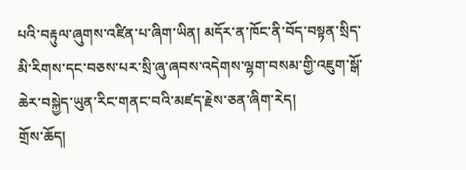པའི་བརྟུལ་ཞུགས་འཛིན་པ་ཞིག་ཡིན། མདོར་ན་ཁོང་ནི་བོད་བསྟན་སྲིད་མི་རིགས་དང་བཅས་པར་སྲི་ཞུ་ཞབས་འདེགས་ལྷག་བསམ་གྱི་འཇུག་སྒོ་ཆེར་བསྐྱེད་ཡུན་རིང་གནང་བའི་མཛད་རྗེས་ཅན་ཞིག་རེད།
གྲོས་ཆོད།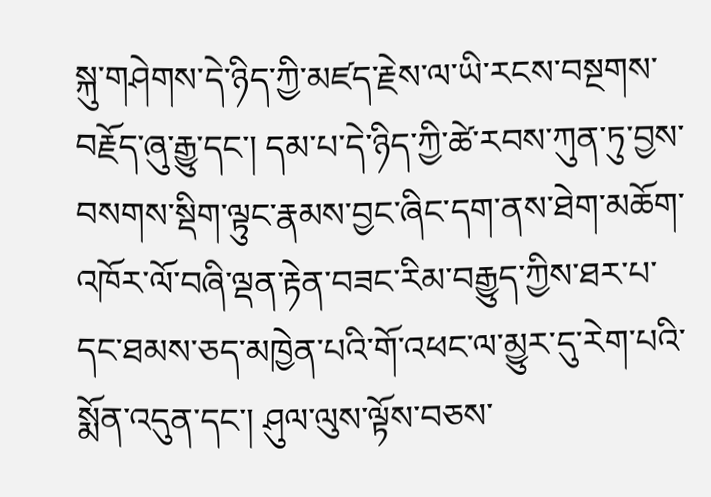སྐུ་གཤེགས་དེ་ཉིད་ཀྱི་མཛད་རྗེས་ལ་ཡི་རངས་བསྔགས་བརྗོད་ཞུ་རྒྱུ་དང་། དམ་པ་དེ་ཉིད་ཀྱི་ཚེ་རབས་ཀུན་ཏུ་བྱས་བསགས་སྡིག་ལྟུང་རྣམས་བྱང་ཞིང་དག་ནས་ཐེག་མཆོག་འཁོར་ལོ་བཞི་ལྡན་རྟེན་བཟང་རིམ་བརྒྱུད་ཀྱིས་ཐར་པ་དང་ཐམས་ཅད་མཁྱེན་པའི་གོ་འཕང་ལ་མྱུར་དུ་རེག་པའི་སྨོན་འདུན་དང་། ཤུལ་ལུས་ལྟོས་བཅས་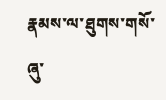རྣམས་ལ་ཐུགས་གསོ་ཞུ་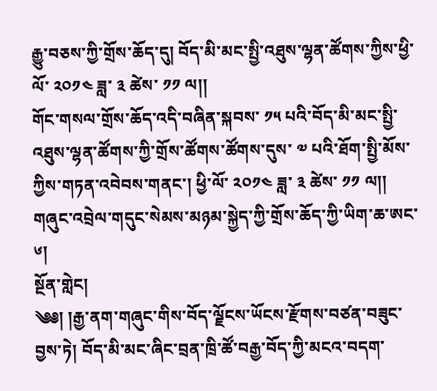རྒྱུ་བཅས་ཀྱི་གྲོས་ཆོད་དུ། བོད་མི་མང་སྤྱི་འཐུས་ལྷན་ཚོགས་ཀྱིས་ཕྱི་ལོ་ ༢༠༡༤ ཟླ་ ༣ ཚེས་ ༡༡ ལ།།
གོང་གསལ་གྲོས་ཆོད་འདི་བཞིན་སྐབས་ ༡༥ པའི་བོད་མི་མང་སྤྱི་འཐུས་ལྷན་ཚོགས་ཀྱི་གྲོས་ཚོགས་ཚོགས་དུས་ ༧ པའི་ཐོག་སྤྱི་མོས་ཀྱིས་གཏན་འབེབས་གནང་། ཕྱི་ལོ་ ༢༠༡༤ ཟླ་ ༣ ཚེས་ ༡༡ ལ།།
གཞུང་འབྲེལ་གདུང་སེམས་མཉམ་སྐྱེད་ཀྱི་གྲོས་ཆོད་ཀྱི་ཡིག་ཆ་ཨང་ ༦།
སྔོན་གླེང།
༄༅། །རྒྱ་ནག་གཞུང་གིས་བོད་ལྗོངས་ཡོངས་རྫོགས་བཙན་བཟུང་བྱས་ཏེ། བོད་མི་མང་ཞིང་བྲན་ཁྲི་ཚོ་བརྒྱ་བོད་ཀྱི་མངའ་བདག་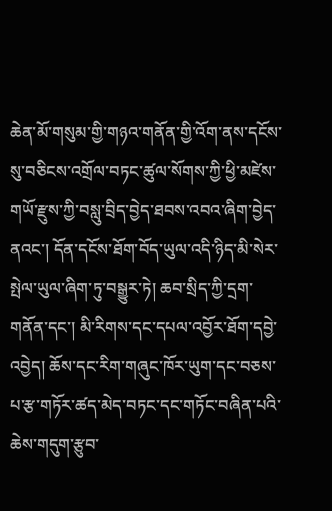ཆེན་མོ་གསུམ་གྱི་གཉའ་གནོན་གྱི་འོག་ནས་དངོས་སུ་བཅིངས་འགྲོལ་བཏང་ཚུལ་སོགས་ཀྱི་ཕྱི་མཛེས་གཡོ་རྫུས་ཀྱི་བསླུ་བྲིད་བྱེད་ཐབས་འབའ་ཞིག་བྱེད་ནའང་། དོན་དངོས་ཐོག་བོད་ཡུལ་འདི་ཉིད་མི་སེར་སྤེལ་ཡུལ་ཞིག་ཏུ་བསྒྱུར་ཏེ། ཆབ་སྲིད་ཀྱི་དྲག་གནོན་དང་། མི་རིགས་དང་དཔལ་འབྱོར་ཐོག་དབྱེ་འབྱེད། ཆོས་དང་རིག་གཞུང་ཁོར་ཡུག་དང་བཅས་པ་རྩ་གཏོར་ཚད་མེད་བཏང་དང་གཏོང་བཞིན་པའི་ཆེས་གདུག་རྩུབ་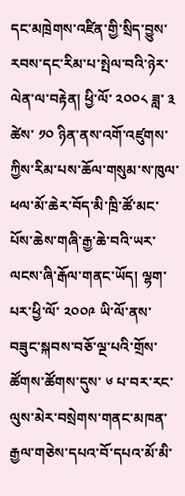དང་མཁྲེགས་འཛིན་གྱི་སྲིད་བྱུས་རབས་དང་རིམ་པ་སྤེལ་བའི་ཉེར་ལེན་ལ་བརྟེན། ཕྱི་ལོ་ ༢༠༠༨ ཟླ་ ༣ ཚེས་ ༡༠ ཉིན་ནས་འགོ་འཛུགས་ཀྱིས་རིམ་པས་ཆོལ་གསུམ་ས་ཁུལ་ཕལ་མོ་ཆེར་བོད་མི་ཁྲི་ཚོ་མང་པོས་ཆེས་གཞི་རྒྱ་ཆེ་བའི་ཡར་ལངས་ཞི་རྒོལ་གནང་ཡོད། ལྷག་པར་ཕྱི་ལོ་ ༢༠༠༩ ཡི་ལོ་ནས་བཟུང་སྐབས་བཅོ་ལྔ་པའི་གྲོས་ཚོགས་ཚོགས་དུས་ ༦ པ་བར་རང་ལུས་མེར་བསྲེགས་གནང་མཁན་རྒྱལ་གཅེས་དཔའ་བོ་དཔའ་མོ་མི་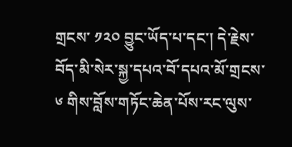གྲངས་ ༡༢༠ བྱུང་ཡོད་པ་དང་། དེ་རྗེས་བོད་མི་སེར་སྐྱ་དཔའ་བོ་དཔའ་མོ་གྲངས་ ༦ གིས་བློས་གཏོང་ཆེན་པོས་རང་ལུས་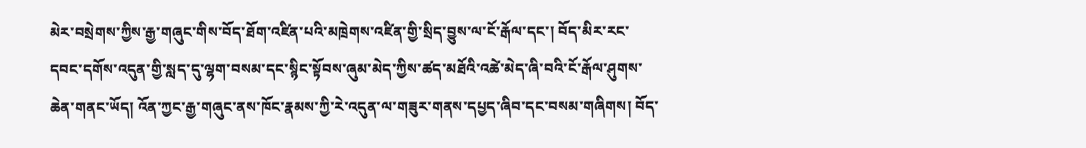མེར་བསྲེགས་ཀྱིས་རྒྱ་གཞུང་གིས་བོད་ཐོག་འཛིན་པའི་མཁྲེགས་འཛིན་གྱི་སྲིད་བྱུས་ལ་ངོ་རྒོལ་དང་། བོད་མིར་རང་དབང་དགོས་འདུན་གྱི་སླད་དུ་ལྷག་བསམ་དང་སྙིང་སྟོབས་ཞུམ་མེད་ཀྱིས་ཚད་མཐོའི་འཚེ་མེད་ཞི་བའི་ངོ་རྒོལ་ཤུགས་ཆེན་གནང་ཡོད། འོན་ཀྱང་རྒྱ་གཞུང་ནས་ཁོང་རྣམས་ཀྱི་རེ་འདུན་ལ་གཟུར་གནས་དཔྱད་ཞིབ་དང་བསམ་གཞིགས། བོད་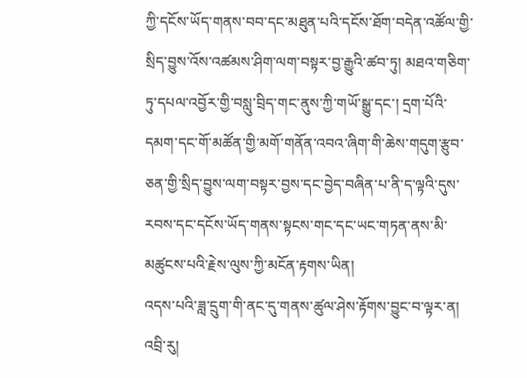ཀྱི་དངོས་ཡོད་གནས་བབ་དང་མཐུན་པའི་དངོས་ཐོག་བདེན་འཚོལ་གྱི་སྲིད་བྱུས་འོས་འཚམས་ཤིག་ལག་བསྟར་བྱ་རྒྱུའི་ཚབ་ཏུ། མཐའ་གཅིག་ཏུ་དཔལ་འབྱོར་གྱི་བསླུ་བྲིད་གང་ནུས་ཀྱི་གཡོ་སྒྱུ་དང་། དྲག་པོའི་དམག་དང་གོ་མཚོན་གྱི་མགོ་གནོན་འབའ་ཞིག་གི་ཆེས་གདུག་རྩུབ་ཅན་གྱི་སྲིད་བྱུས་ལག་བསྟར་བྱས་དང་བྱེད་བཞིན་པ་ནི་ད་ལྟའི་དུས་རབས་དང་དངོས་ཡོད་གནས་སྟངས་གང་དང་ཡང་གཏན་ནས་མི་མཚུངས་པའི་རྗེས་ལུས་ཀྱི་མངོན་རྟགས་ཡིན།
འདས་པའི་ཟླ་དྲུག་གི་ནང་དུ་གནས་ཚུལ་ཤེས་རྟོགས་བྱུང་བ་ལྟར་ན། འབྲི་རུ།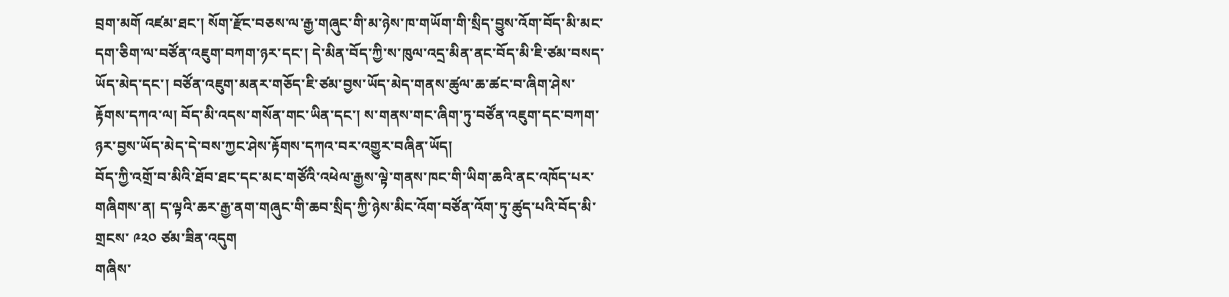བྲག་མགོ འཛམ་ཐང་། སོག་རྫོང་བཅས་ལ་རྒྱ་གཞུང་གི་མ་ཉེས་ཁ་གཡོག་གི་སྲིད་བྱུས་འོག་བོད་མི་མང་དག་ཅིག་ལ་བཙོན་འཇུག་བཀག་ཉར་དང་། དེ་མིན་བོད་ཀྱི་ས་ཁུལ་འདྲ་མིན་ནང་བོད་མི་ཇི་ཙམ་བསད་ཡོད་མེད་དང་། བཙོན་འཇུག་མནར་གཅོད་ཇི་ཙམ་བྱས་ཡོད་མེད་གནས་ཚུལ་ཆ་ཚང་བ་ཞིག་ཤེས་རྟོགས་དཀའ་ལ། བོད་མི་འདས་གསོན་གང་ཡིན་དང་། ས་གནས་གང་ཞིག་ཏུ་བཙོན་འཇུག་དང་བཀག་ཉར་བྱས་ཡོད་མེད་དེ་བས་ཀྱང་ཤེས་རྟོགས་དཀའ་བར་འགྱུར་བཞིན་ཡོད།
བོད་ཀྱི་འགྲོ་བ་མིའི་ཐོབ་ཐང་དང་མང་གཙོའི་འཕེལ་རྒྱས་ལྟེ་གནས་ཁང་གི་ཡིག་ཆའི་ནང་འཁོད་པར་གཞིགས་ན། ད་ལྟའི་ཆར་རྒྱ་ནག་གཞུང་གི་ཆབ་སྲིད་ཀྱི་ཉེས་མིང་འོག་བཙོན་འོག་ཏུ་ཚུད་པའི་བོད་མི་གྲངས་ ༩༢༠ ཙམ་ཟིན་འདུག
གཞིས་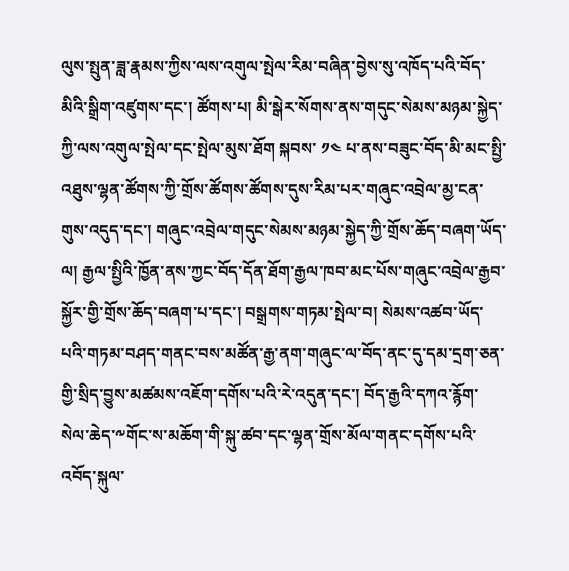ལུས་སྤུན་ཟླ་རྣམས་ཀྱིས་ལས་འགུལ་སྤེལ་རིམ་བཞིན་བྱེས་སུ་འཁོད་པའི་བོད་མིའི་སྒྲིག་འཛུགས་དང་། ཚོགས་པ། མི་སྒེར་སོགས་ནས་གདུང་སེམས་མཉམ་སྐྱེད་ཀྱི་ལས་འགུལ་སྤེལ་དང་སྤེལ་མུས་ཐོག སྐབས་ ༡༤ པ་ནས་བཟུང་བོད་མི་མང་སྤྱི་འཐུས་ལྷན་ཚོགས་ཀྱི་གྲོས་ཚོགས་ཚོགས་དུས་རིམ་པར་གཞུང་འབྲེལ་མྱ་ངན་གུས་འདུད་དང་། གཞུང་འབྲེལ་གདུང་སེམས་མཉམ་སྐྱེད་ཀྱི་གྲོས་ཆོད་བཞག་ཡོད་ལ། རྒྱལ་སྤྱིའི་ཁྱོན་ནས་ཀྱང་བོད་དོན་ཐོག་རྒྱལ་ཁབ་མང་པོས་གཞུང་འབྲེལ་རྒྱབ་སྐྱོར་གྱི་གྲོས་ཆོད་བཞག་པ་དང་། བསྒྲགས་གཏམ་སྤེལ་བ། སེམས་འཚབ་ཡོད་པའི་གཏམ་བཤད་གནང་བས་མཚོན་རྒྱ་ནག་གཞུང་ལ་བོད་ནང་དུ་དམ་དྲག་ཅན་གྱི་སྲིད་བྱུས་མཚམས་འཇོག་དགོས་པའི་རེ་འདུན་དང་། བོད་རྒྱའི་དཀའ་རྙོག་སེལ་ཆེད་༸གོང་ས་མཆོག་གི་སྐུ་ཚབ་དང་ལྷན་གྲོས་མོལ་གནང་དགོས་པའི་འབོད་སྐུལ་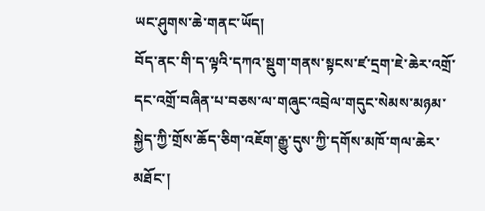ཡང་ཤུགས་ཆེ་གནང་ཡོད།
བོད་ནང་གི་ད་ལྟའི་དཀའ་སྡུག་གནས་སྟངས་ཛ་དྲག་ཇེ་ཆེར་འགྲོ་དང་འགྲོ་བཞིན་པ་བཅས་ལ་གཞུང་འབྲེལ་གདུང་སེམས་མཉམ་སྐྱེད་ཀྱི་གྲོས་ཆོད་ཅིག་འཇོག་རྒྱུ་དུས་ཀྱི་དགོས་མཁོ་གལ་ཆེར་མཐོང་།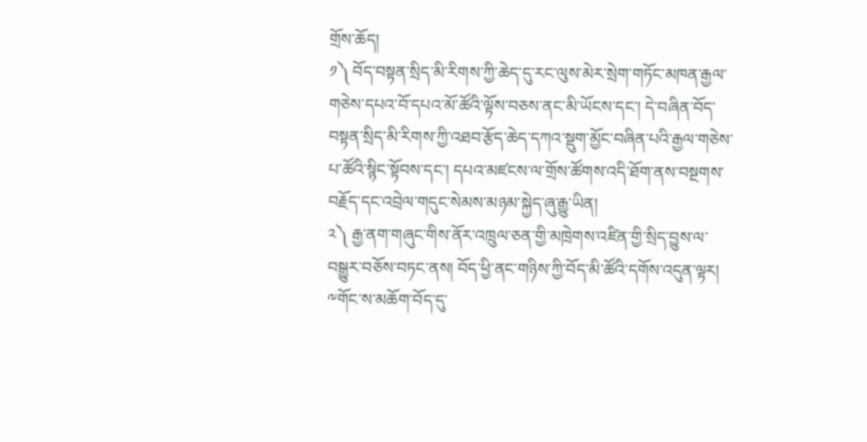གྲོས་ཆོད།
༡༽ བོད་བསྟན་སྲིད་མི་རིགས་ཀྱི་ཆེད་དུ་རང་ལུས་མེར་སྲེག་གཏོང་མཁན་རྒྱལ་གཅེས་དཔའ་བོ་དཔའ་མོ་ཚོའི་ལྟོས་བཅས་ནང་མི་ཡོངས་དང་། དེ་བཞིན་བོད་བསྟན་སྲིད་མི་རིགས་ཀྱི་འཐབ་རྩོད་ཆེད་དཀའ་སྡུག་མྱོང་བཞིན་པའི་རྒྱལ་གཅེས་པ་ཚོའི་སྙིང་སྟོབས་དང་། དཔའ་མཛངས་ལ་གྲོས་ཚོགས་འདི་ཐོག་ནས་བསྔགས་བརྗོད་དང་འབྲེལ་གདུང་སེམས་མཉམ་སྐྱེད་ཞུ་རྒྱུ་ཡིན།
༢༽ རྒྱ་ནག་གཞུང་གིས་ནོར་འཁྲུལ་ཅན་གྱི་མཁྲེགས་འཛིན་གྱི་སྲིད་བྱུས་ལ་བསྒྱུར་བཅོས་བཏང་ནས། བོད་ཕྱི་ནང་གཉིས་ཀྱི་བོད་མི་ཚོའི་དགོས་འདུན་ལྟར། ༸གོང་ས་མཆོག་བོད་དུ་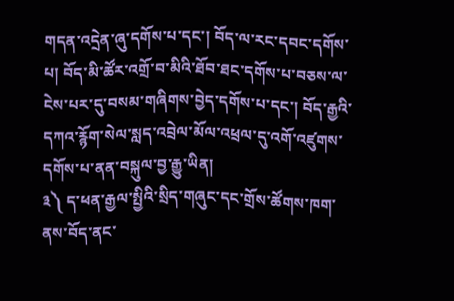གདན་འདྲེན་ཞུ་དགོས་པ་དང་། བོད་ལ་རང་དབང་དགོས་པ། བོད་མི་ཚོར་འགྲོ་བ་མིའི་ཐོབ་ཐང་དགོས་པ་བཅས་ལ་ངེས་པར་དུ་བསམ་གཞིགས་བྱེད་དགོས་པ་དང་། བོད་རྒྱའི་དཀའ་རྙོག་སེལ་སླད་འབྲེལ་མོལ་འཕྲལ་དུ་འགོ་འཛུགས་དགོས་པ་ནན་བསྐུལ་བྱ་རྒྱུ་ཡིན།
༣༽ ད་ཕན་རྒྱལ་སྤྱིའི་སྲིད་གཞུང་དང་གྲོས་ཚོགས་ཁག་ནས་བོད་ནང་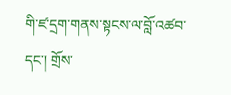གི་ཛ་དྲག་གནས་སྟངས་ལ་བློ་འཚབ་དང་། གྲོས་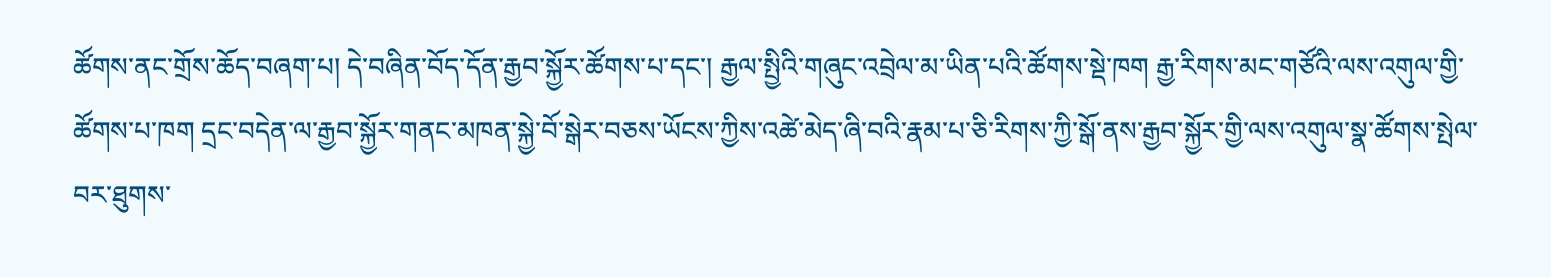ཚོགས་ནང་གྲོས་ཆོད་བཞག་པ། དེ་བཞིན་བོད་དོན་རྒྱབ་སྐྱོར་ཚོགས་པ་དང་། རྒྱལ་སྤྱིའི་གཞུང་འབྲེལ་མ་ཡིན་པའི་ཚོགས་སྡེ་ཁག རྒྱ་རིགས་མང་གཙོའི་ལས་འགུལ་གྱི་ཚོགས་པ་ཁག དྲང་བདེན་ལ་རྒྱབ་སྐྱོར་གནང་མཁན་སྐྱེ་བོ་སྒེར་བཅས་ཡོངས་ཀྱིས་འཚེ་མེད་ཞི་བའི་རྣམ་པ་ཅི་རིགས་ཀྱི་སྒོ་ནས་རྒྱབ་སྐྱོར་གྱི་ལས་འགུལ་སྣ་ཚོགས་སྤེལ་བར་ཐུགས་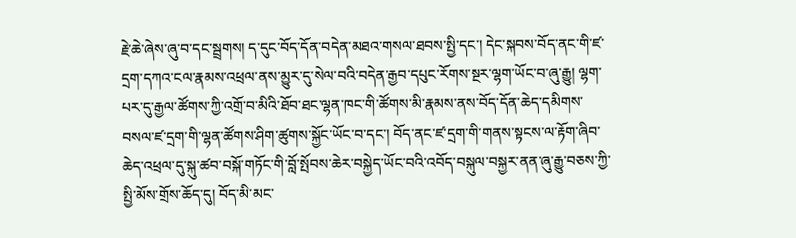རྗེ་ཆེ་ཞེས་ཞུ་བ་དང་སྦྲགས། ད་དུང་བོད་དོན་བདེན་མཐའ་གསལ་ཐབས་སྤྱི་དང་། དེང་སྐབས་བོད་ནང་གི་ཛ་དྲག་དཀའ་ངལ་རྣམས་འཕྲལ་ནས་མྱུར་དུ་སེལ་བའི་བདེན་རྒྱབ་དཔུང་རོགས་སྔར་ལྷག་ཡོང་བ་ཞུ་རྒྱུ། ལྷག་པར་དུ་རྒྱལ་ཚོགས་ཀྱི་འགྲོ་བ་མིའི་ཐོབ་ཐང་ལྷན་ཁང་གི་ཚོགས་མི་རྣམས་ནས་བོད་དོན་ཆེད་དམིགས་བསལ་ཛ་དྲག་གི་ལྷན་ཚོགས་ཤིག་ཚུགས་སྐྱོང་ཡོང་བ་དང་། བོད་ནང་ཛ་དྲག་གི་གནས་སྟངས་ལ་རྟོག་ཞིབ་ཆེད་འཕྲལ་དུ་སྐུ་ཚབ་བསྐོ་གཏོང་གི་བློ་སྤོབས་ཆེར་བསྐྱེད་ཡོང་བའི་འབོད་བསྐུལ་བསྐྱར་ནན་ཞུ་རྒྱུ་བཅས་ཀྱི་སྤྱི་མོས་གྲོས་ཆོད་དུ། བོད་མི་མང་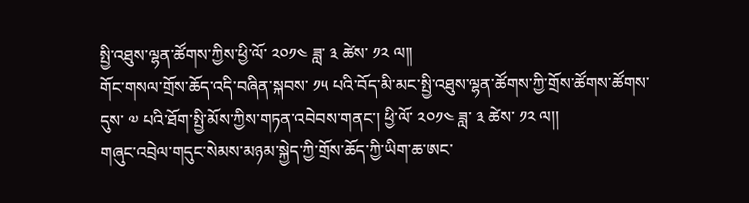སྤྱི་འཐུས་ལྷན་ཚོགས་ཀྱིས་ཕྱི་ལོ་ ༢༠༡༤ ཟླ་ ༣ ཚེས་ ༡༢ ལ།།
གོང་གསལ་གྲོས་ཆོད་འདི་བཞིན་སྐབས་ ༡༥ པའི་བོད་མི་མང་སྤྱི་འཐུས་ལྷན་ཚོགས་ཀྱི་གྲོས་ཚོགས་ཚོགས་དུས་ ༧ པའི་ཐོག་སྤྱི་མོས་ཀྱིས་གཏན་འབེབས་གནང་། ཕྱི་ལོ་ ༢༠༡༤ ཟླ་ ༣ ཚེས་ ༡༢ ལ།།
གཞུང་འབྲེལ་གདུང་སེམས་མཉམ་སྐྱེད་ཀྱི་གྲོས་ཆོད་ཀྱི་ཡིག་ཆ་ཨང་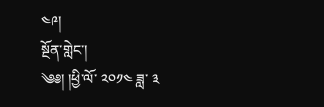༤༩།
སྔོན་གླེང་།
༄༅། །ཕྱི་ལོ་ ༢༠༡༤ ཟླ་ ༣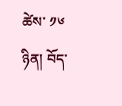ཚེས་ ༡༦ ཉིན། བོད་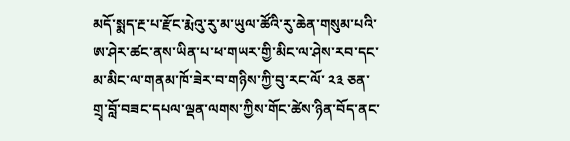མདོ་སྨད་རྔ་པ་རྫོང་རྨེའུ་རུ་མ་ཡུལ་ཚོའི་རུ་ཆེན་གསུམ་པའི་ཨ་ཤེར་ཚང་ནས་ཡིན་པ་ཕ་གཡར་གྱི་མིང་ལ་ཤེས་རབ་དང་མ་མིང་ལ་གནམ་ཁོ་ཟེར་བ་གཉིས་ཀྱི་བུ་རང་ལོ་ ༢༣ ཅན་གྲྭ་བློ་བཟང་དཔལ་ལྡན་ལགས་ཀྱིས་གོང་ཚེས་ཉིན་བོད་ནང་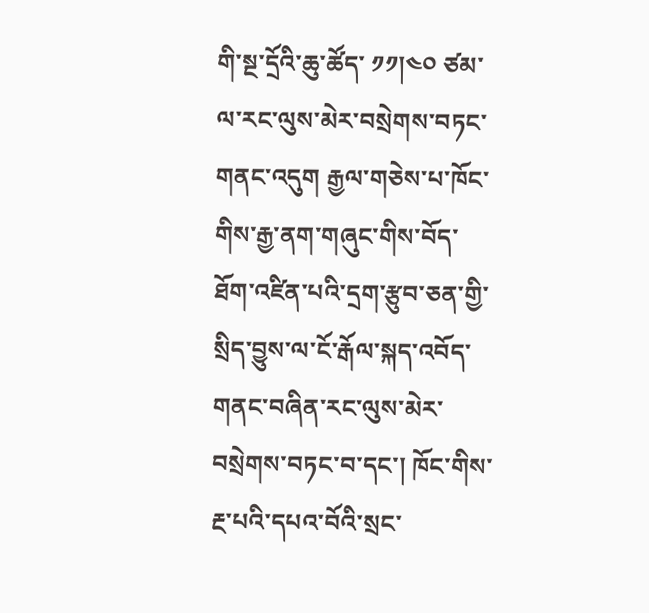གི་སྔ་དྲོའི་ཆུ་ཚོད་ ༡༡།༤༠ ཙམ་ལ་རང་ལུས་མེར་བསྲེགས་བཏང་གནང་འདུག རྒྱལ་གཅེས་པ་ཁོང་གིས་རྒྱ་ནག་གཞུང་གིས་བོད་ཐོག་འཛིན་པའི་དྲག་རྩུབ་ཅན་གྱི་སྲིད་བྱུས་ལ་ངོ་རྒོལ་སྐད་འབོད་གནང་བཞིན་རང་ལུས་མེར་བསྲེགས་བཏང་བ་དང་། ཁོང་གིས་རྔ་པའི་དཔའ་བོའི་སྲང་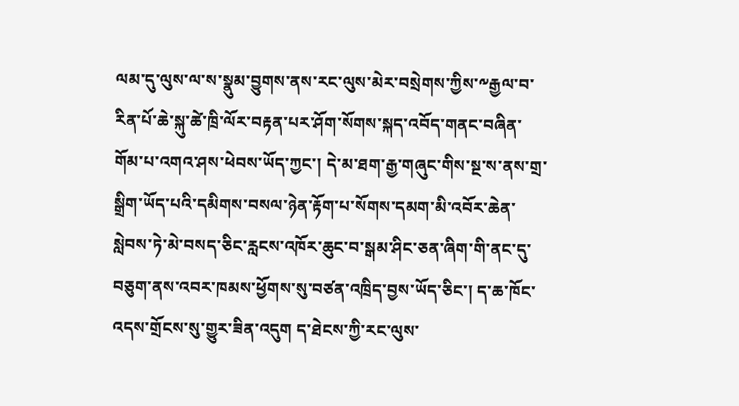ལམ་དུ་ལུས་ལ་ས་སྣུམ་བྱུགས་ནས་རང་ལུས་མེར་བསྲེགས་ཀྱིས་༸རྒྱལ་བ་རིན་པོ་ཆེ་སྐུ་ཚེ་ཁྲི་ལོར་བརྟན་པར་ཤོག་སོགས་སྐད་འབོད་གནང་བཞིན་གོམ་པ་འགའ་ཤས་ཕེབས་ཡོད་ཀྱང་། དེ་མ་ཐག་རྒྱ་གཞུང་གིས་སྔ་ས་ནས་གྲ་སྒྲིག་ཡོད་པའི་དམིགས་བསལ་ཉེན་རྟོག་པ་སོགས་དམག་མི་འབོར་ཆེན་སླེབས་ཏེ་མེ་བསད་ཅིང་རླངས་འཁོར་ཆུང་བ་སྒམ་ཤིང་ཅན་ཞིག་གི་ནང་དུ་བཅུག་ནས་འབར་ཁམས་ཕྱོགས་སུ་བཙན་འཁྲིད་བྱས་ཡོད་ཅིང་། ད་ཆ་ཁོང་འདས་གྲོངས་སུ་གྱུར་ཟིན་འདུག ད་ཐེངས་ཀྱི་རང་ལུས་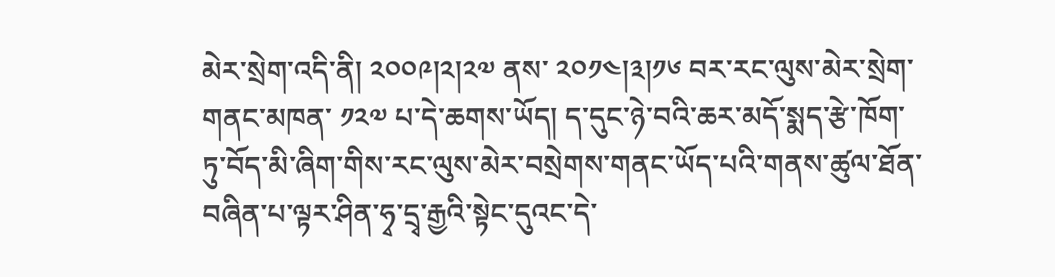མེར་སྲེག་འདི་ནི། ༢༠༠༩།༢།༢༧ ནས་ ༢༠༡༤།༣།༡༦ བར་རང་ལུས་མེར་སྲེག་གནང་མཁན་ ༡༢༧ པ་དེ་ཆགས་ཡོད། ད་དུང་ཉེ་བའི་ཆར་མདོ་སྨད་རྩེ་ཁོག་ཏུ་བོད་མི་ཞིག་གིས་རང་ལུས་མེར་བསྲེགས་གནང་ཡོད་པའི་གནས་ཚུལ་ཐོན་བཞིན་པ་ལྟར་ཤིན་ཧྭ་དྲྭ་རྒྱའི་སྟེང་དུའང་དེ་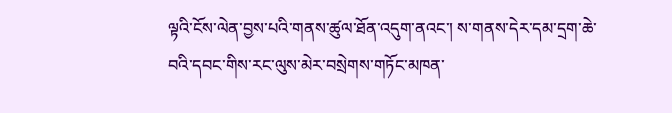ལྟའི་ངོས་ལེན་བྱས་པའི་གནས་ཚུལ་ཐོན་འདུག་ནའང་། ས་གནས་དེར་དམ་དྲག་ཆེ་བའི་དབང་གིས་རང་ལུས་མེར་བསྲེགས་གཏོང་མཁན་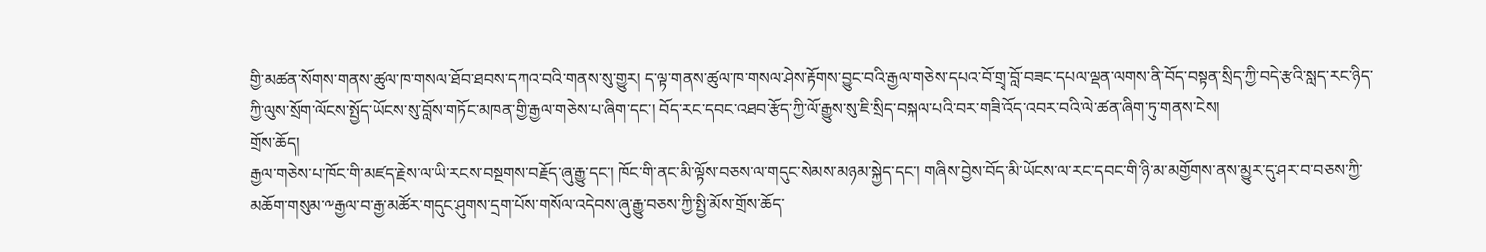གྱི་མཚན་སོགས་གནས་ཚུལ་ཁ་གསལ་ཐོབ་ཐབས་དཀའ་བའི་གནས་སུ་གྱུར། ད་ལྟ་གནས་ཚུལ་ཁ་གསལ་ཤེས་རྟོགས་བྱུང་བའི་རྒྱལ་གཅེས་དཔའ་བོ་གྲྭ་བློ་བཟང་དཔལ་ལྡན་ལགས་ནི་བོད་བསྟན་སྲིད་ཀྱི་བདེ་རྩའི་སླད་རང་ཉིད་ཀྱི་ལུས་སྲོག་ལོངས་སྤྱོད་ཡོངས་སུ་བློས་གཏོང་མཁན་གྱི་རྒྱལ་གཅེས་པ་ཞིག་དང་། བོད་རང་དབང་འཐབ་རྩོད་ཀྱི་ལོ་རྒྱུས་སུ་ཇི་སྲིད་བསྐལ་པའི་བར་གཟི་འོད་འབར་བའི་ལེ་ཚན་ཞིག་ཏུ་གནས་ངེས།
གྲོས་ཆོད།
རྒྱལ་གཅེས་པ་ཁོང་གི་མཛད་རྗེས་ལ་ཡི་རངས་བསྔགས་བརྗོད་ཞུ་རྒྱུ་དང་། ཁོང་གི་ནང་མི་ལྟོས་བཅས་ལ་གདུང་སེམས་མཉམ་སྐྱེད་དང་། གཞིས་བྱེས་བོད་མི་ཡོངས་ལ་རང་དབང་གི་ཉི་མ་མགྱོགས་ནས་མྱུར་དུ་ཤར་བ་བཅས་ཀྱི་མཆོག་གསུམ་༸རྒྱལ་བ་རྒྱ་མཚོར་གདུང་ཤུགས་དྲག་པོས་གསོལ་འདེབས་ཞུ་རྒྱུ་བཅས་ཀྱི་སྤྱི་མོས་གྲོས་ཆོད་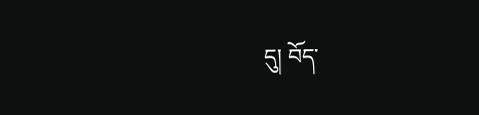དུ། བོད་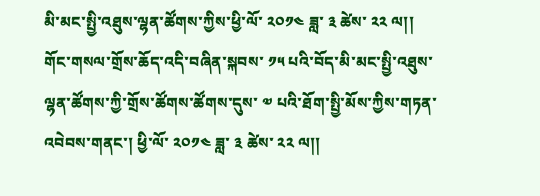མི་མང་སྤྱི་འཐུས་ལྷན་ཚོགས་ཀྱིས་ཕྱི་ལོ་ ༢༠༡༤ ཟླ་ ༣ ཚེས་ ༢༢ ལ།།
གོང་གསལ་གྲོས་ཆོད་འདི་བཞིན་སྐབས་ ༡༥ པའི་བོད་མི་མང་སྤྱི་འཐུས་ལྷན་ཚོགས་ཀྱི་གྲོས་ཚོགས་ཚོགས་དུས་ ༧ པའི་ཐོག་སྤྱི་མོས་ཀྱིས་གཏན་འབེབས་གནང་། ཕྱི་ལོ་ ༢༠༡༤ ཟླ་ ༣ ཚེས་ ༢༢ ལ།།